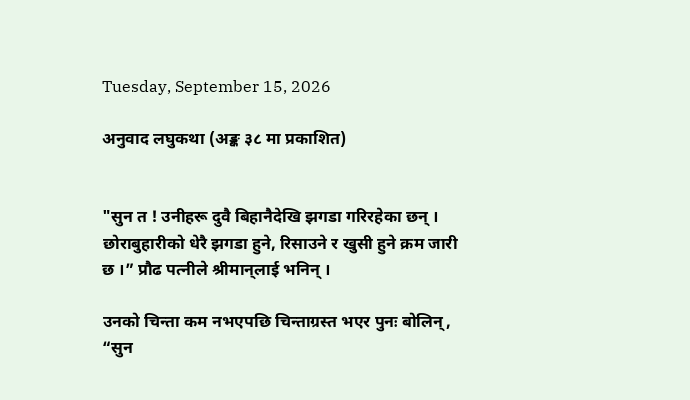Tuesday, September 15, 2026

अनुवाद लघुकथा (अङ्क ३८ मा प्रकाशित)


"सुन त ! उनीहरू दुवै बिहानैदेखि झगडा गरिरहेका छन् । छोराबुहारीको धेरै झगडा हुने, रिसाउने र खुसी हुने क्रम जारी छ ।” प्रौढ पत्नीले श्रीमान्‌लाई भनिन् ।

उनको चिन्ता कम नभएपछि चिन्ताग्रस्त भएर पुनः बोलिन्, “सुन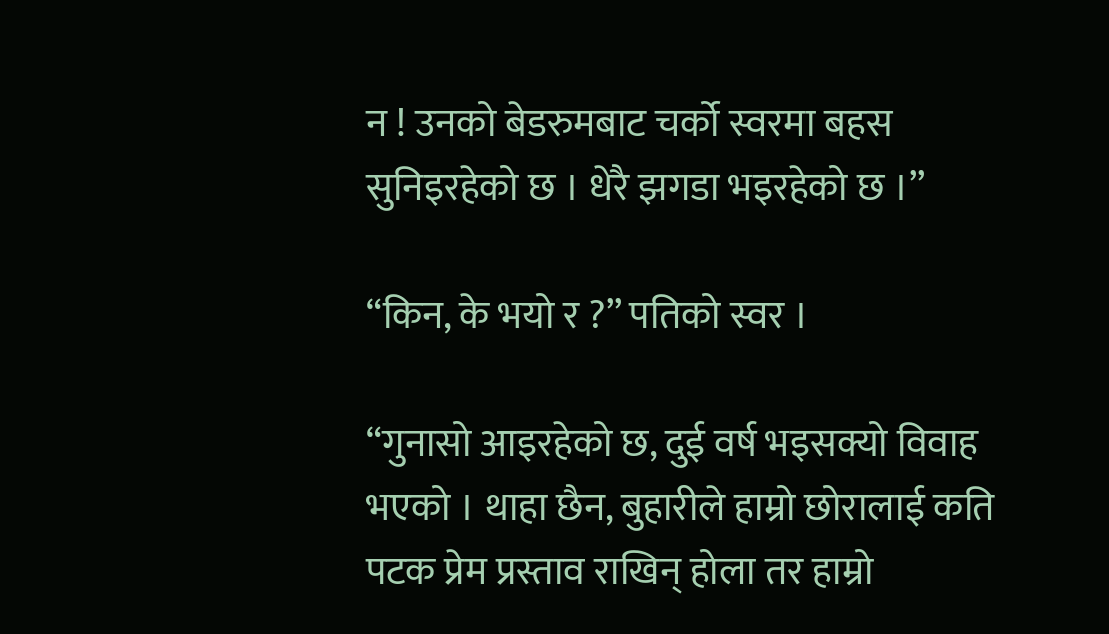न ! उनको बेडरुमबाट चर्को स्वरमा बहस सुनिइरहेको छ । धेरै झगडा भइरहेको छ ।’’

“किन, के भयो र ?’’ पतिको स्वर ।

“गुनासो आइरहेको छ, दुई वर्ष भइसक्यो विवाह भएको । थाहा छैन, बुहारीले हाम्रो छोरालाई कति पटक प्रेम प्रस्ताव राखिन् होला तर हाम्रो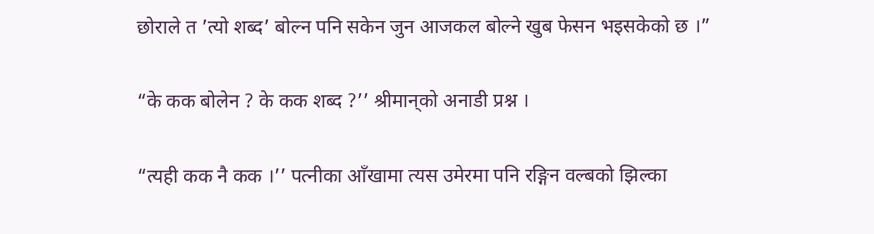छोराले त ’त्यो शब्द’ बोल्न पनि सकेन जुन आजकल बोल्ने खुब फेसन भइसकेको छ ।”

“के कक बोलेन ? के कक शब्द ?’’ श्रीमान्‌को अनाडी प्रश्न ।

“त्यही कक नै कक ।’’ पत्नीका आँखामा त्यस उमेरमा पनि रङ्गिन वल्बको झिल्का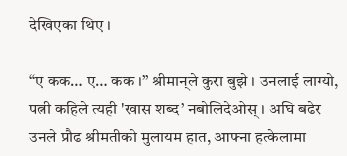देखिएका थिए ।

“ए कक… ए… कक ।’’ श्रीमान्‌ले कुरा बुझे । उनलाई लाग्यो, पत्नी कहिले त्यही 'खास शब्द’ नबोलिदेओस् । अघि बढेर उनले प्रौढ श्रीमतीको मुलायम हात, आफ्ना हत्केलामा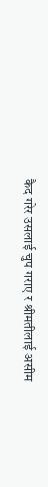कैद गरेर उसलाई चुप गराए र श्रीमतीलाई असीम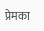प्रेमका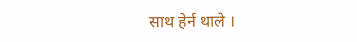साथ हेर्न थाले ।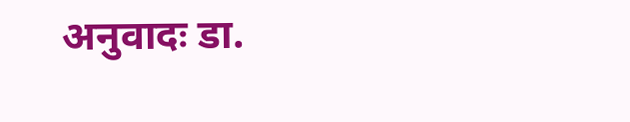अनुवादः डा.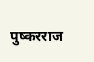पुष्करराज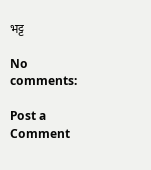भट्ट

No comments:

Post a Comment